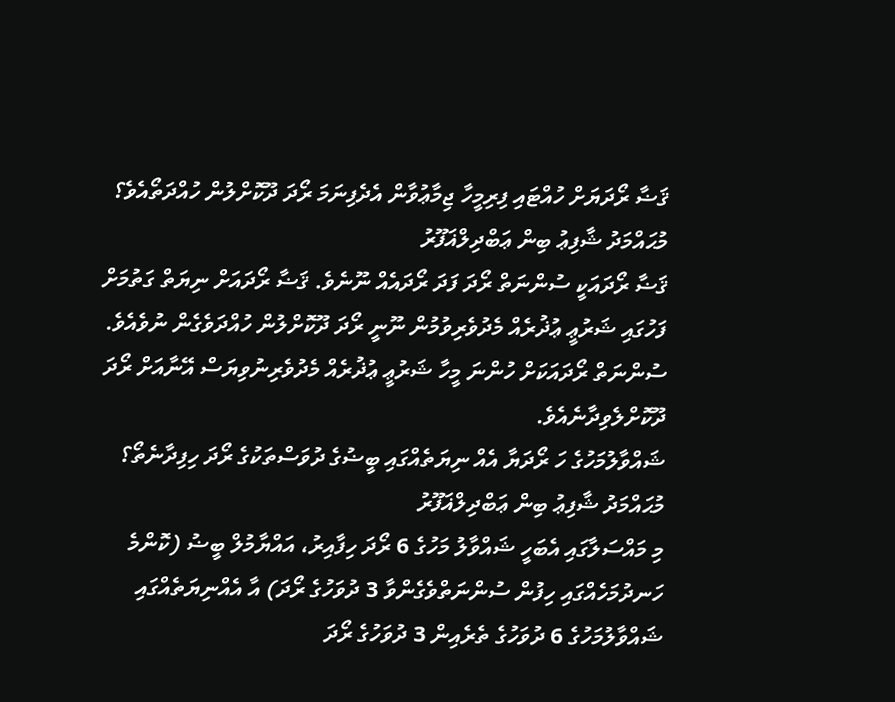ޤަޟާ ރޯދަޔަށް ހުއްޓައި ފިރިމީހާ ޖިމާޢުވާން އެދެފިނަމަ ރޯދަ ދޫކޮށްލުން ހުއްދަތޯއެވެ؟
މުޙައްމަދު ޝާފިޢު ބިން ޢަބްދިލްޣަފޫރު
ޤަޟާ ރޯދައަކީ ސުންނަތް ރޯދަ ފަދަ ރޯދައެއް ނޫނެވެ. ޤަޟާ ރޯދައަށް ނިޔަތް ގަތުމަށް ފަހުގައި ޝަރުޢީ ޢުޛުރެއް މެދުވެރިވުމުން ނޫނީ ރޯދަ ދޫކޮށްލުން ހުއްދަވެގެން ނުވެއެވެ. ސުންނަތް ރޯދައަކަށް ހުންނަ މީހާ ޝަރުޢީ ޢުޛުރެއް މެދުވެރިނުވިޔަސް އޭނާއަށް ރޯދަ ދޫކޮށްލެވިދާނެއެވެ.
ޝައްވާލުމަހުގެ ހަ ރޯދަޔާ އެއް ނިޔަތެއްގައި ބީޟުގެ ދުވަސްތަކުގެ ރޯދަ ހިފިދާނެތޯ؟
މުޙައްމަދު ޝާފިޢު ބިން ޢަބްދިލްޣަފޫރު
މި މައްސަލާގައި އެބަހީ ޝައްވާލު މަހުގެ 6 ރޯދަ ހިފާއިރު، އައްޔާމުލް ބީޟު (ކޮންމެ ހަނދުމަހެއްގައި ހިފުން ސުންނަތްވެގެންވާ 3 ދުވަހުގެ ރޯދަ) އާ އެއްނިޔަތެއްގައި ޝައްވާލުމަހުގެ 6 ދުވަހުގެ ތެރެއިން 3 ދުވަހުގެ ރޯދަ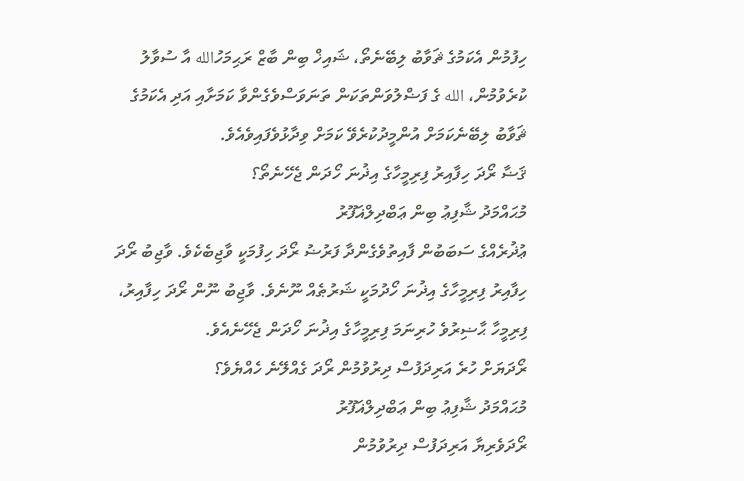ހިފުމުން އެކަމުގެ ޘަވާބު ލިބޭނެތޯ، ޝައިޚް ބިން ބާޒް ރަޙިމަހުالله އާ ސުވާލު ކުރެވުމުން، الله ގެ ފަޟްލުވަންތަކަން ތަނަވަސްވެގެންވާ ކަމަށާއި އަދި އެކަމުގެ ޘަވާބު ލިބޭނެކަމަށް އުންމީދުކުރެވޭ ކަމަށް ވިދާޅުވެފައިވެއެވެ.
ޤަޟާ ރޯދަ ހިފާއިރު ފިރިމީހާގެ އިޛުނަ ހޯދަން ޖެހޭނެތޯ؟
މުޙައްމަދު ޝާފިޢު ބިން ޢަބްދިލްޣަފޫރު
ޢުޛުރެއްގެ ސަބަބުން ފާއިތުވެގެންދާ ފަރުޟު ރޯދަ ހިފުމަކީ ވާޖިބެކެވެ. ވާޖިބު ރޯދަ ހިފާއިރު ފިރިމީހާގެ އިޛުނަ ހޯދުމަކީ ޝަރުޠެއް ނޫނެވެ. ވާޖިބު ނޫން ރޯދަ ހިފާއިރު، ފިރިމީހާ ޙާޟިރުވެ ހުރިނަމަ ފިރިމީހާގެ އިޛުނަ ހޯދަން ޖެހޭނެއެވެ.
ރޯދަޔަށް ހުރެ އަރިދަފުސް ދިރުވުމުން ރޯދަ ގެއްލޭނެ ހެއްޔެވެ؟
މުޙައްމަދު ޝާފިޢު ބިން ޢަބްދިލްޣަފޫރު
ރޯދަވެރިޔާ އަރިދަފުސް ދިރުވުމުން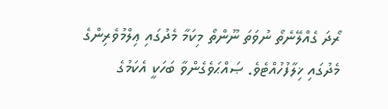ރޯދަ ގެއްލޭނެތޯ ނުވަތަ ނޫންތޯ މިކަމާ މެދުގައި ޢިލްމުވެރިންގެ މެދުގައި ޚިލާފުހުއްޓެވެ. ޞައްޙަވެގެންވާ ބަހަކީ އެކަމުގެ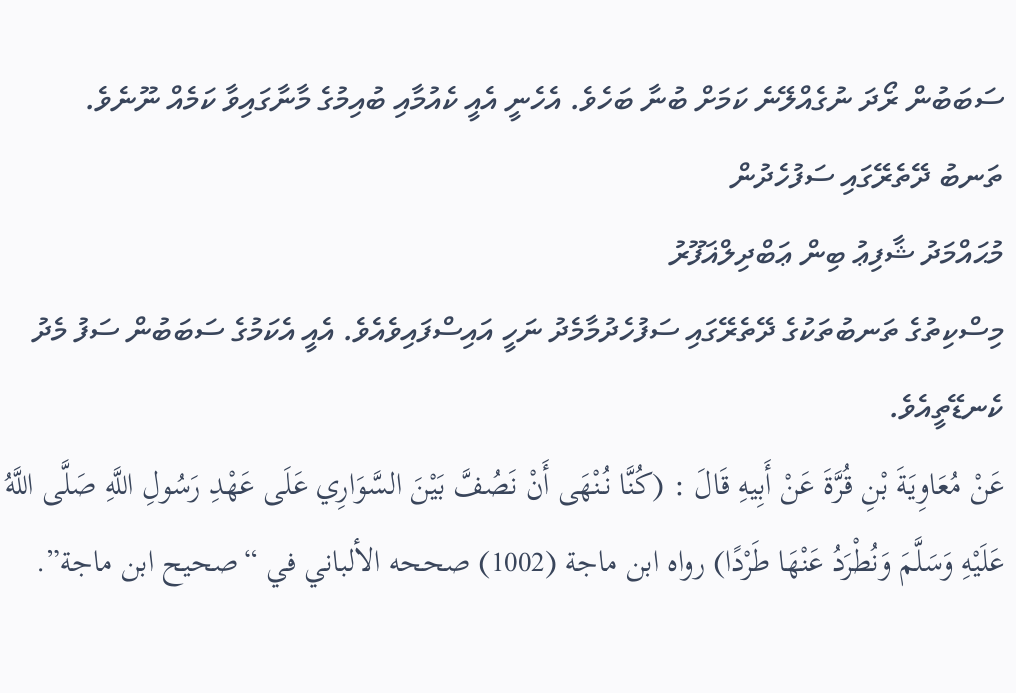ސަބަބުން ރޯދަ ނުގެއްލޭނެ ކަމަށް ބުނާ ބަހެވެ. އެހެނީ އެއީ ކެއުމާއި ބުއިމުގެ މާނާގައިވާ ކަމެއް ނޫނެވެ.
ތަނބު ދޭތެރޭގައި ސަފުހެދުން
މުޙައްމަދު ޝާފިޢު ބިން ޢަބްދިލްޣަފޫރު
މިސްކިތުގެ ތަނބުތަކުގެ ދޭތެރޭގައި ސަފުހެދުމާމެދު ނަހީ އައިސްފައިވެއެވެ. އެއީ އެކަމުގެ ސަބަބުން ސަފު މެދު ކެނޑޭތީއެވެ.
عَنْ مُعَاوِيَةَ بْنِ قُرَّةَ عَنْ أَبِيهِ قَالَ : (كُنَّا نُنْهَى أَنْ نَصُفَّ بَيْنَ السَّوَارِي عَلَى عَهْدِ رَسُولِ اللَّهِ صَلَّى اللَّهُ عَلَيْهِ وَسَلَّمَ وَنُطْرَدُ عَنْهَا طَرْدًا) رواه ابن ماجة (1002) صححه الألباني في “صحيح ابن ماجة”.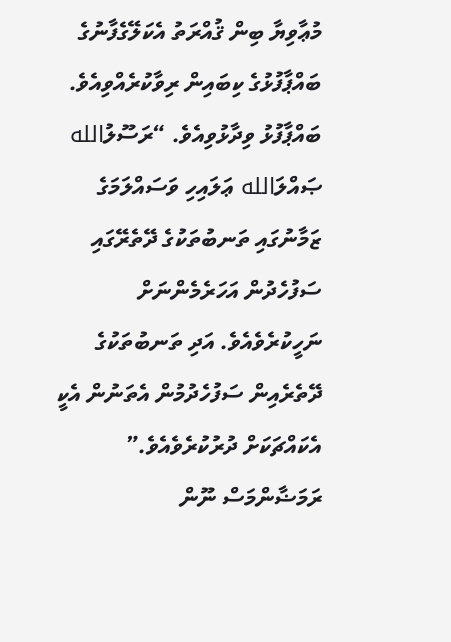މުޢާވިޔާ ބިން ޤުއްރަތު އެކަލޭގެފާނުގެ ބައްޕާފުޅުގެ ކިބައިން ރިވާކުރެއްވިއެވެ. ބައްޕާފުޅު ވިދާޅުވިއެވެ. “ރަސޫލުالله ޞައްލަالله ޢަލައިހި ވަސައްލަމަގެ ޒަމާނުގައި ތަނބުތަކުގެ ދޭތެރޭގައި ސަފުހެދުން އަހަރެމެންނަށް ނަހީކުރެވެއެވެ. އަދި ތަނބުތަކުގެ ދޭތެރެއިން ސަފުހެދުމުން އެތަނުން އެކީ އެކައްޗަކަށް ދުރުކުރެވެއެވެ.”
ރަމަޟާންމަސް ނޫން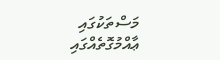މަސްތަކުގައި ޢާއްމުގޮތެއްގައި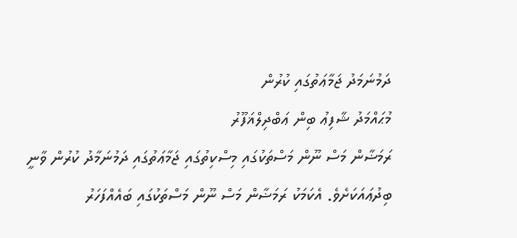ދަމުނަމަދު ޖަމާޢަތުގައި ކުރުން
މުޙައްމަދު ޝާފިޢު ބިން ޢަބްދިލްޣަފޫރު
ރަމަޟާން މަސް ނޫން މަސްތަކުގައި މިސްކިތުގައި ޖަމާޢަތުގައި ދަމުނަމާދު ކުރުން ވާނީ ބިދުޢައަކަށެވެ. އެކަމަކު ރަމަޟާން މަސް ނޫން މަސްތަކުގައި ބައެއްފަހަރު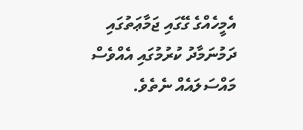އެމީހެއްގެ ގޭގައި ޖަމާޢަތުގައި ދަމުނަމާދު ކުރުމުގައި އެއްވެސް މައްސަލައެއް ނެތެވެ.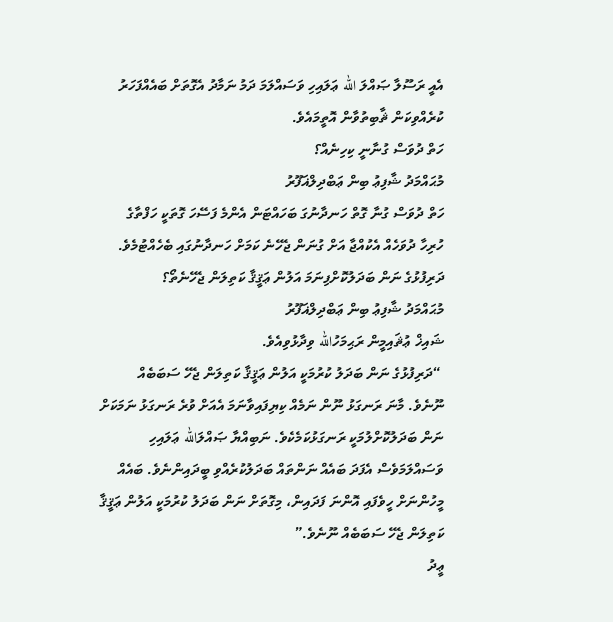އެއީ ރަސޫލާ ޞައްލަ الله ޢަލައިހި ވަސައްލަމަ ދަމު ނަމާދު އެގޮތަށް ބައެއްފަހަރު ކުރެއްވިކަން ޘާބިތުވާން އޮތީމައެވެ.
ހަތް ދުވަސް ގުނާނީ ކިހިނެއް؟
މުޙައްމަދު ޝާފިޢު ބިން ޢަބްދިލްޣަފޫރު
ހަތް ދުވަސް ގުނާ ގޮތް ހަނދާނުގަ ބަހައްޓަން އެންމެ ފަސޭހަ ގޮތަކީ ހަފްތާގެ ހުރިހާ ދުވަހެއް އެކުއްޖާ އަށް ގުނަން ޖެހޭނެ ކަމަށް ހަނދާނުގައި ބެހެއްޓުމެވެ.
ދަރިފުޅުގެ ނަން ބަދަލުކޮށްފިނަމަ އަލުން ޢަޤީޤާ ކަތިލަން ޖެހޭނެތޯ؟
މުޙައްމަދު ޝާފިޢު ބިން ޢަބްދިލްޣަފޫރު
ޝައިޚް ޢުޘައިމީން ރަޙިމަހުالله ވިދާޅުވިއެވެ.
 “ދަރިފުޅުގެ ނަން ބަދަލު ކުރުމަކީ އަލުން ޢަޤީޤާ ކަތިލަން ޖެހޭ ސަބަބެއް ނޫނެވެ. މާނަ ރަނގަޅު ނޫން ނަމެއް ކިޔިފައިވާނަމަ އެއަށް ވުރެ ރަނގަޅު ނަމަކަށް ނަން ބަދަލުކޮށްލުމަކީ ރަނގަޅުކަމެކެވެ. ނަބިއްޔާ ޞައްލަالله ޢަލައިހި ވަސައްލަމަވެސް އެފަދަ ބައެއް ނަންތައް ބަދަލުކުރެއްވި ބީދައިންނެވެ. ބައެއް މީހުންނަށް ހީވެފައި އޮންނަ ފަދައިން، މިގޮތަށް ނަން ބަދަލު ކުރުމަކީ އަލުން ޢަޤީޤާ ކަތިލަން ޖެހޭ ސަބަބެއް ނޫނެވެ.”
ޢީދު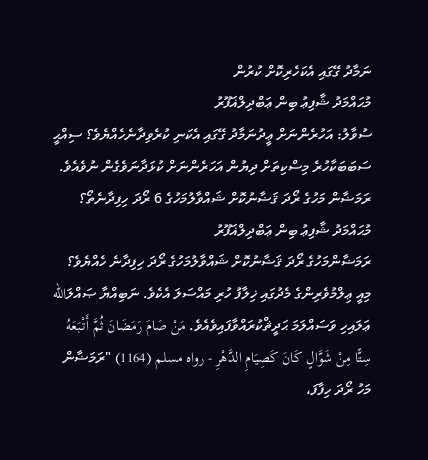ނަމާދު ގޭގައި އެކަހެރިކޮށް ކުރުން
މުޙައްމަދު ޝާފިޢު ބިން ޢަބްދިލްޣަފޫރު
ސުވާލު: އަހުރެންނަށް ޢީދުނަމާދު ގޭގައި އެކަނި ކުރެވިދާނެހެއްޔެވެ؟ ސިއްޙީ ސަބަބަކާހުރެ މިސްކިތަށް ދިޔުން އަހަރެންނަށް ކުޅަދާނަވެގެން ނުވެއެވެ.
ރަމަޟާން މަހުގެ ރޯދަ ޤަޟާނުކޮށް ޝައްވާލުމަހުގެ 6 ރޯދަ ހިފިދާނެތޯ؟
މުޙައްމަދު ޝާފިޢު ބިން ޢަބްދިލްޣަފޫރު
ރަމަޟާންމަހުގެ ރޯދަ ޤަޟާނުކޮށް ޝައްވާލުމަހުގެ ރޯދަ ހިފިދާނެ ހެއްޔެވެ؟
މިއީ ޢިލްމުވެރިންގެ މެދުގައި ޚިލާފު ހުރި މައްސަލަ އެކެވެ. ނަބިއްޔާ ޞައްލަالله ޢަލައިހި ވަސައްލަމަ ޙަދީޘްކުރައްވާފައިވެއެވެ. مَنْ صَامَ رَمَضَانَ ثُمَّ أَتْبَعَهُ سِتًّا مِنْ شَوَّالٍ كَانَ كَصِيَامِ الدَّهْرِ - رواه مسلم (1164) "ރަމަޟާން މަހު ރޯދަ ހިފާފަ،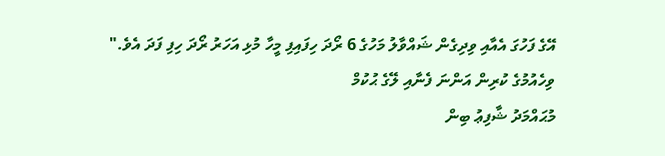އޭގެ ފަހުގަ އެއާއި ވިދިގެން ޝައްވާލު މަހުގެ 6 ރޯދަ ހިފައިފި މީހާ މުޅި އަހަރު ރޯދަ ހިފި ފަދަ އެވެ."
ވިހެއުމުގެ ކުރިން އަންނަ ފެނާއި ލޭގެ ޙުކުމް
މުޙައްމަދު ޝާފިޢު ބިން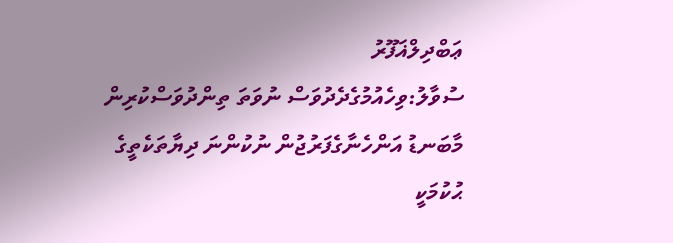ޢަބްދިލްޣަފޫރު
ސުވާލު:ވިހެއުމުގެދެދުވަސް ނުވަތަ ތިންދުވަސްކުރިން މާބަނޑު އަންހެނާގެފަރުޖުން ނުކުންނަ ދިޔާތަކެތީގެ ޙުކުމަކީ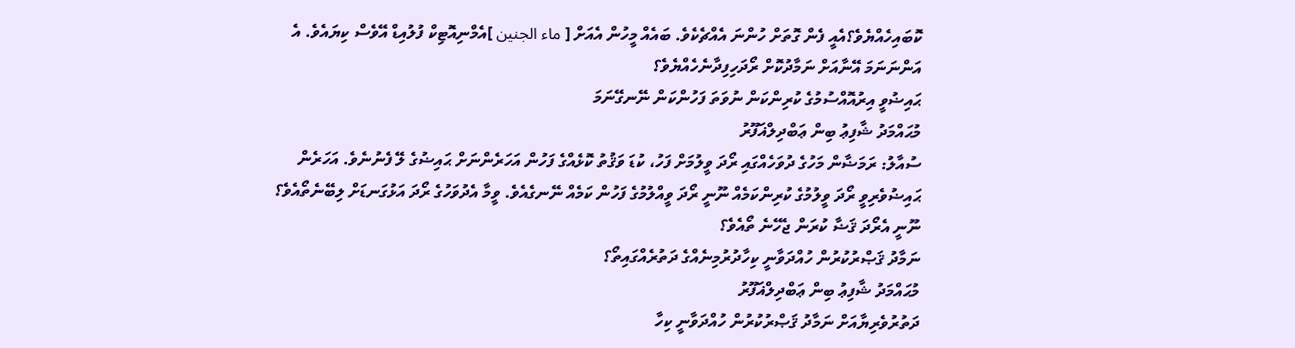ކޮބައިހެއްޔެވެ؟އެއީ ފެން ގޮތަށް ހުންނަ އެއްޗެކެވެ. ބައެއް މީހުން އެއަށް [ ماء الجنين ]އެމްނިއޮޓިކް ފުލުއިޑް އޭވެސް ކިޔައެވެ. އެ އަންނަނަމަ އޭނާއަށް ނަމާދުކޮށް ރޯދަހިފިދާނެހެއްޔެވެ؟
ޙައިޟުވީ އިރުއޮއްސުމުގެ ކުރިންކަން ނުވަތަ ފަހުންކަން ނޭނގޭނަމަ
މުޙައްމަދު ޝާފިޢު ބިން ޢަބްދިލްޣަފޫރު
ސުއާލު: ރަމަޟާން މަހުގެ ދުވަހެއްގައި ރޯދަ ވީލުމަށް ފަހު، ކުޑަ ވަޤުތު ކޮޅެއްގެ ފަހުން އަހަރެންނަށް ޙައިޟުގެ ލޭ ފެނުނެވެ. އަހަރެން ޙައިޟުވެރިވީ ރޯދަ ވީލުމުގެ ކުރިންކަމެއް ނޫނީ ރޯދަ ވީއްލުމުގެ ފަހުން ކަމެއް ނޭނގެއެވެ. ވީމާ އެދުވަހުގެ ރޯދަ އަޅުގަނޑަށް ލިބޭނެތޯއެވެ؟ ނޫނީ އެރޯދަ ޤަޟާ ކުރަން ޖެހޭނެ ތޯއެވެ؟
ނަމާދު ޤަޞްރުކުރުން ހުއްދަވާނީ ކިހާދުރުމިނެއްގެ ދަތުރެއްގައިތޯ؟
މުޙައްމަދު ޝާފިޢު ބިން ޢަބްދިލްޣަފޫރު
ދަތުރުވެރިޔާއަށް ނަމާދު ޤަޞްރުކުރުން ހުއްދަވާނީ ކިހާ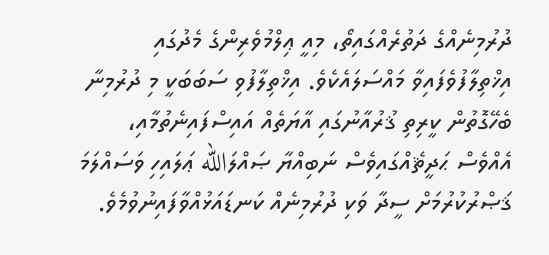ދުރުމިނެއްގެ ދަތުރެއްގައިތޯ، މިއީ ޢިލްމުވެރިންގެ މެދުގައި އިޚްތިލާފުވެފައިވާ މައްސަލައެކެވެ. އިޚްތިލާފުވި ސަބަބަކީ މި ދުރުމިނާ ބެހޭގޮތުން ކީރިތި ޤުރުއާނުގައި އާޔަތެއް އައިސްފައިނެތުމާއި، އެއްވެސް ޙަދީޘެއްގައިވެސް ނަބިއްޔާ ޞައްލަالله ޢަލައިހި ވަސައްލަމަ ޤަޞްރުކުރުމަށް ސީދާ ވަކި ދުރުމިނެއް ކަނޑައަޅުއްވާފައިނުވުމެވެ.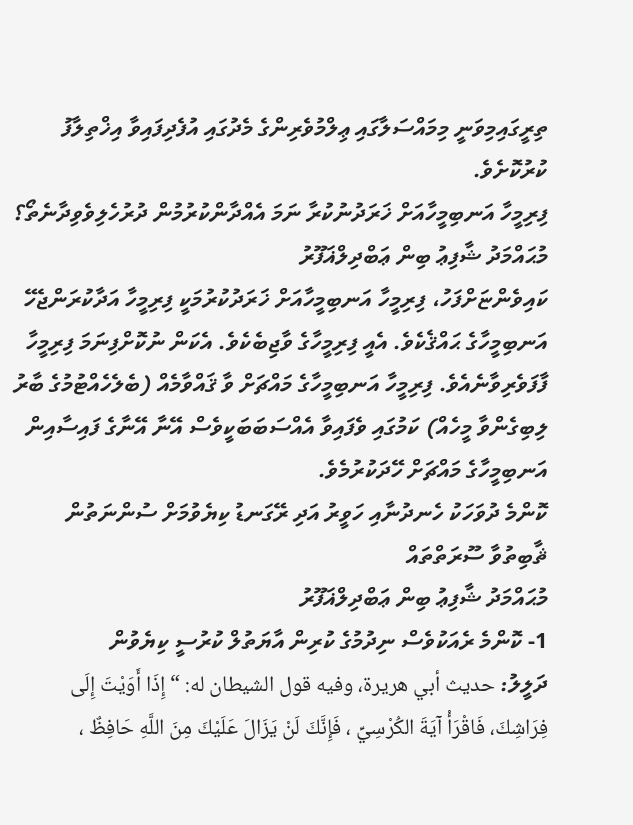ތިރީގައިމިވަނީ މިމައްސަލާގައި ޢިލްމުވެރިންގެ މެދުގައި އުފެދިފައިވާ އިޚްތިލާފު ކުރުކޮށެވެ.
ފިރިމީހާ އަނބިމީހާއަށް ޚަރަދުނުކުރާ ނަމަ އެއްދާންކުރުމުން ދުރުހެލިވެވިދާނެތޯ؟
މުޙައްމަދު ޝާފިޢު ބިން ޢަބްދިލްޣަފޫރު
ކައިވެންޏަށްފަހު، ފިރިމީހާ އަނބިމީހާއަށް ޚަރަދުކުރުމަކީ ފިރިމީހާ އަދާކުރަންޖެހޭ އަނބިމީހާގެ ޙައްޤެކެވެ. އެއީ ފިރިމީހާގެ ވާޖިބެކެވެ. އެކަން ނުކޮށްފިނަމަ ފިރިމީހާ ފާފަވެރިވާނެއެވެ. ފިރިމީހާ އަނބިމީހާގެ މައްޗަށް ވާ ޤައްވާމެއް (ބެލެހެއްޓުމުގެ ބާރު ލިބިގެންވާ މީހެއް) ކަމުގައި ވެފައިވާ އެއްސަބަބަކީވެސް އޭނާ އޭނާގެ ފައިސާއިން އަނބިމީހާގެ މައްޗަށް ހޭދަކުރުމެވެ.
ކޮންމެ ދުވަހަކު ހެނދުނާއި ހަވީރު އަދި ރޭގަނޑު ކިޔެވުމަށް ސުންނަތުން ޘާބިތުވާ ސޫރަތްތައް
މުޙައްމަދު ޝާފިޢު ބިން ޢަބްދިލްޣަފޫރު
1- ކޮންމެ ރެއަކުވެސް ނިދުމުގެ ކުރިން އާޔަތުލް ކުރުސީ ކިޔެވުން
ދަލީލު: حديث أبي هريرة، وفيه قول الشيطان له: “إِذَا أَوَيْتَ إِلَى فِرَاشِكَ، فَاقْرَأْ آيَةَ الكُرْسِيِّ ، فَإِنَّكَ لَنْ يَزَالَ عَلَيْكَ مِنَ اللَّهِ حَافِظٌ ،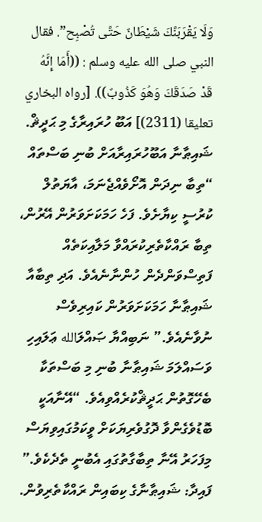وَلَا يَقْرَبَنَّكَ شَيْطَانٌ حَتَّى تُصْبِح”. فقال النبي صلى الله عليه وسلم : ((أَمَا إِنَّهُ قَدْ صَدَقَكَ وَهُوَ كَذُوبٌ)). [رواه البخاري تعليقا (2311)] އަބޫ ހުރައިރާގެ މި ޙަދީޘް. ޝައިޠާނާ އަބޫހުރައިރާއަށް ބުނި ބަސްތައް “ތިބާ ނިދަން އޮށޯވެއްޖެނަމަ، އާޔަތުލް ކުރުސީ ކިޔާށެވެ. ފަހެ ހަމަކަށަވަރުން އޭރުން، ތިބާ ރައްކާތެރިކުރައްވާ މަލާއިކަތެއް ފަތިސްވަންދެން ހުންނާނެއެވެ. އަދި ތިބާއާ ޝައިޠާނާ ހަމަކަށަވަރުން ކައިރިވެސް ނުވާނެއެވެ.” ނަބިއްޔާ ޞައްލަالله ޢަލައިހި ވަސައްލަމަ ޝައިޠާނާ ބުނި މި ބަސްތަކާ ބެހޭގޮތުން ޙަދީޘްކުރެއްވިއެވެ. “އޭނާއަކީ ބޮޑުވެގެންވާ ދޮގުވެރިޔަކަށް ވީކަމުގައިވިޔަސް މިފަހަރު އޭނާ ތިބާގާތުގައި އެބުނީ ތެދެކެވެ.” ފައިދާ: ޝައިޠާނާގެ ކިބައިން ރައްކާތެރިވުން.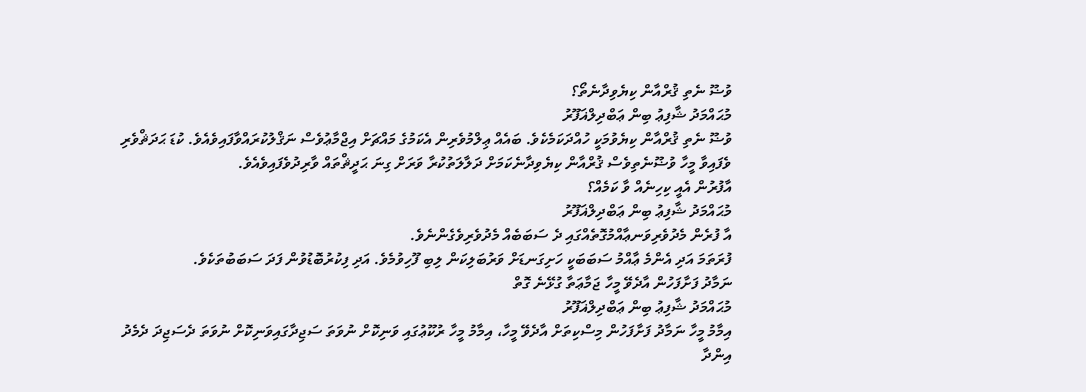ވުޟޫ ނެތި ޤުރްއާން ކިޔެވިދާނެތޯ؟
މުޙައްމަދު ޝާފިޢު ބިން ޢަބްދިލްޣަފޫރު
ވުޟޫ ނެތި ޤުރްއާން ކިޔެވުމަކީ ހުއްދަކަމެކެވެ. ބައެއް ޢިލްމުވެރިން އެކަމުގެ މައްޗަށް އިޖްމާޢުވެސް ނަޤްލުކުރައްވާފައިވެއެވެ. ކުޑަ ޙަދަޘްވެރި ވެފައިވާ މީހާ ވުޟޫނެތިވެސް ޤުރްއާން ކިޔެވިދާނެކަމަށް ދަލާލަތުކުރާ ވަރަށް ގިނަ ޙަދީޘްތައް ވާރިދުވެފައިވެއެވެ.
އާފުރުން އެއީ ކިހިނެއް ވާ ކަމެއް؟
މުޙައްމަދު ޝާފިޢު ބިން ޢަބްދިލްޣަފޫރު
އާ ފުރެން މެދުވެރިވަނޢާއްމުގޮތެއްގައި ދެ ސަބަބެއް މެދުވެރިވެގެންނެވެ.
ފުރަތަމަ އަދި އެންމެ ޢާއްމު ސަބަބަކީ ހަށިގަނޑަށް ވަރުބަލިކަން ލިބި ފޫހިވުމެވެ. އަދި ފިކުރުބޮޑުވުން ފަދަ ސަބަބުތަކެވެ.
ނަމާދު ފަށާފަހުން އާދެވޭ މީހާ ޖަމާޢަތާ ގުޅޭނެ ގޮތް
މުޙައްމަދު ޝާފިޢު ބިން ޢަބްދިލްޣަފޫރު
އިމާމު މީހާ ނަމާދު ފަށާފަހުން މިސްކިތަށް އާދެވޭ މީހާ، އިމާމު މީހާ ރުކޫޢުގައި ވަނިކޮށް ނުވަތަ ސަޖިދާގައިވަނިކޮށް ނުވަތަ ދެސަޖިދަ ދެމެދު އިންދާ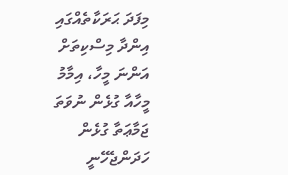މިފަދަ ޙަރަކާތެއްގައި އިންދާ މިސްކިތަށް އަންނަ މީހާ، އިމާމު މީހާއާ ގުޅެން ނުވަތަ ޖަމާޢަތާ ގުޅެން ހަދަންޖެހޭނީ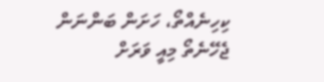ކިހިނެއްތޯ، ހަށަން ބަންނަން ޖެހޭނެތޯ މިއީ ވަރަށް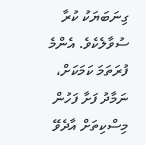ގިނަބަޔަކު ކުރާ ސުވާލެކެވެ. އެންމެ ފުރަތަމަ ކަމަކަށް، ނަމާދު ފަށާ ފަހުން މިސްކިތަށް އާދެވޭ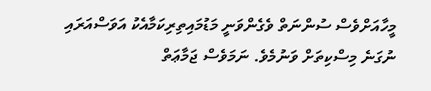މީހާއަށްވެސް ސުންނަތް ވެގެންވަނީ މަޑުމައިތިރިކަމާއެކު އަވަސްއަރައި ނުގަނެ މިސްކިތަށް ވަނުމެވެ. ނަމަވެސް ޖަމާޢަތް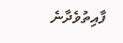ފާއިތުވެދާނެ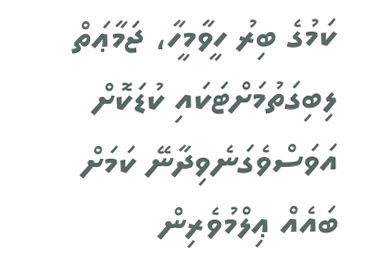ކަމުގެ ބިރު ހީވާމީހާ، ޖަމާޢަތް ލިބިގަތުމަށްޓަކައި ކުޑަކޮށް އަވަސްވެގަނެވިދާނޭ ކަމަށް ބައެއް ޢިލްމުވެރިން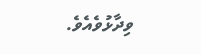ވިދާޅުވެއެވެ.